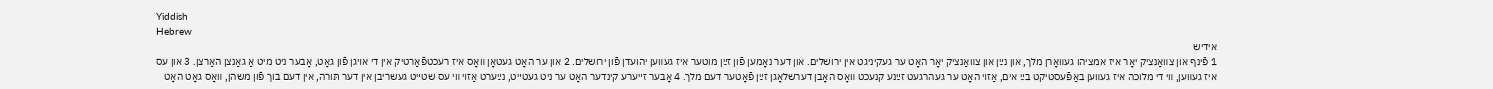Yiddish
Hebrew
אידיש
1 פֿינף און צװאַנציק יאָר איז אמציהו געװאָרן מלך, און נײַן און צװאַנציק יאָר האָט ער געקיניגט אין ירושלים. און דער נאָמען פֿון זײַן מוטער איז געװען יהועדן פֿון ירושלים. 2 און ער האָט געטאָן װאָס איז רעכטפֿאַרטיק אין די אױגן פֿון גאָט, אָבער ניט מיט אַ גאַנצן האַרצן. 3 און עס איז געװען, װי די מלוכה איז געװען באַפֿעסטיקט בײַ אים, אַזױ האָט ער געהרגעט זײַנע קנעכט װאָס האָבן דערשלאָגן זײַן פֿאָטער דעם מלך. 4 אָבער זײערע קינדער האָט ער ניט געטײט, נײַערט אַזױ װי עס שטײט געשריבן אין דער תּורה, אין דעם בוך פֿון משהן, װאָס גאָט האָט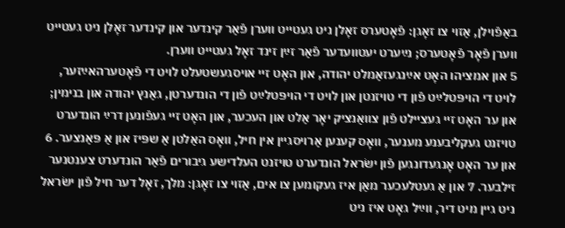באַפֿױלן, אַזױ צו זאָגן: פֿאָטערס זאָלן ניט געטײט װערן פֿאַר קינדער און קינדער זאָלן ניט געטײט װערן פֿאָר פֿאָטערס; נײַערט יעטװעדער פֿאַר זײַן זינד זאָל געטײט װערן.
5 און אמציהו האָט אײַנגעזאַמלט יהודה, און האָט זײ אױסגעשטעלט לױט די פֿאָטערהאײַזער, לױט די הױפּטלײַט פֿון די טױזנטן און לױט די הױפּטלײַט פֿון די הונדערטן, גאַנץ יהודה און בנימין; און ער האָט זײ געצײלט פֿון צװאַנציק יאָר אַלט און העכער, און האָט זײ געפֿונען דרײַ הונדערט טױזנט געקליבענע מענער, װאָס קענען אַרױסגײן אין חיל, װאָס האַלטן אַ שפּיז און אַ פּאַנצער. 6 און ער האָט אָנגעדונגען פֿון ישׂראל הונדערט טױזנט העלדישע גיבורים פֿאַר הונדערט צענטנער זילבער. 7 און אַ געטלעכער מאַן איז געקומען צו אים, אַזױ צו זאָגן: מלך, זאָל דער חיל פֿון ישׂראל ניט גײן מיט דיר, װײַל גאָט איז ניט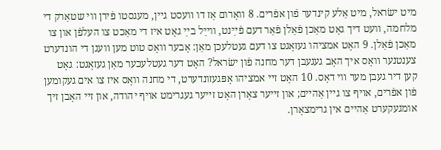מיט ישׂראל, מיט אַלע קינדער פֿון אפֿרים. 8 װאָרום אַז דו װעסט גײן, מעגסטו פֿירן װי שטאַרק די מלחמה, װעט דיך גאָט מאַכן פֿאַלן פֿאַר דעם פֿײַנט, װײַל בײַ גאָט איז די מאַכט צו העלפֿן און צו מאַכן פֿאַלן. 9 האָט אמציהו געזאָגט צו דעם געטלעכן מאַן: אָבער װאָס טוט מען װעגן די הונדערט צענטנער װאָס איך האָב געגעבן דער מחנה פֿון ישׂראל? האָט דער געטלעכער מאַן געזאָגט: גאָט קען דיר געבן מער װי דאָס. 10 האָט זײ אמציהו אָפּגעזונדערט, די מחנה װאָס איז צו אים געקומען פֿון אפֿרים, אױף צו גײן אַהײם; און זײער צאָרן האָט זײער געגרימט אױף יהודה, און זײ האָבן זיך אומגעקערט אַהײם אין גרימצאָרן.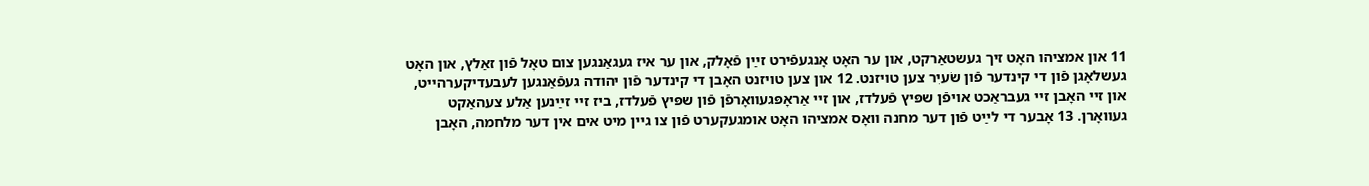11 און אמציהו האָט זיך געשטאַרקט, און ער האָט אָנגעפֿירט זײַן פֿאָלק, און ער איז געגאַנגען צום טאָל פֿון זאַלץ, און האָט געשלאָגן פֿון די קינדער פֿון שׂעיִר צען טױזנט. 12 און צען טױזנט האָבן די קינדער פֿון יהודה געפֿאַנגען לעבעדיקערהײט, און זײ האָבן זײ געבראַכט אױפֿן שפּיץ פֿעלדז, און זײ אַראָפּגעװאָרפֿן פֿון שפּיץ פֿעלדז, ביז זײ זײַנען אַלע צעהאַקט געװאָרן. 13 אָבער די לײַט פֿון דער מחנה װאָס אמציהו האָט אומגעקערט פֿון צו גײן מיט אים אין דער מלחמה, האָבן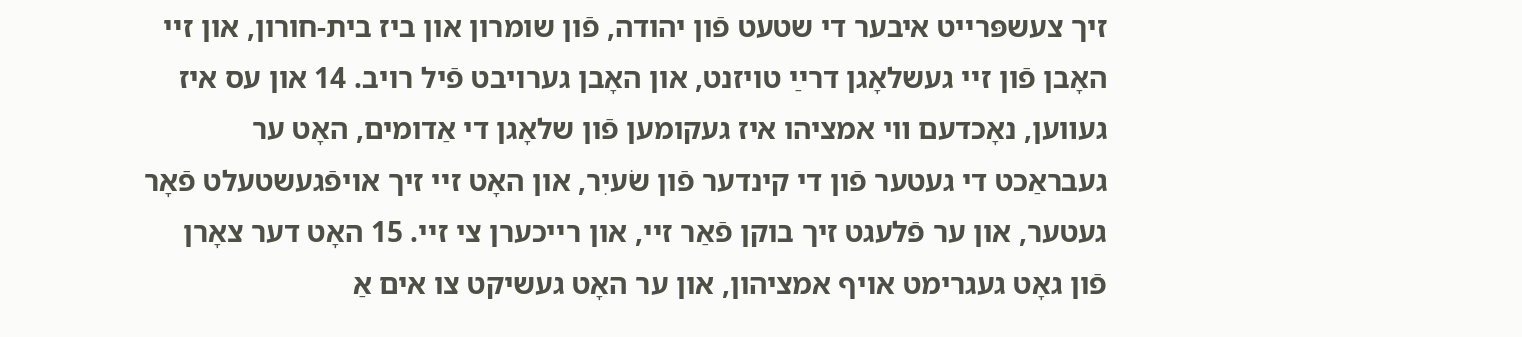זיך צעשפּרײט איבער די שטעט פֿון יהודה, פֿון שומרון און ביז בית-חורון, און זײ האָבן פֿון זײ געשלאָגן דרײַ טױזנט, און האָבן גערױבט פֿיל רױב. 14 און עס איז געװען, נאָכדעם װי אמציהו איז געקומען פֿון שלאָגן די אַדומים, האָט ער געבראַכט די געטער פֿון די קינדער פֿון שׂעיִר, און האָט זײ זיך אױפֿגעשטעלט פֿאָר געטער, און ער פֿלעגט זיך בוקן פֿאַר זײ, און רײכערן צי זײ. 15 האָט דער צאָרן פֿון גאָט געגרימט אױף אמציהון, און ער האָט געשיקט צו אים אַ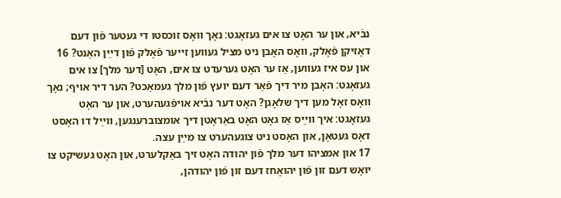נבֿיא, און ער האָט צו אים געזאָגט: נאָך װאָס זוכסטו די געטער פֿון דעם דאָזיקן פֿאָלק, װאָס האָבן ניט מציל געװען זײער פֿאָלק פֿון דײַן האַנט? 16 און עס איז געװען, אַז ער האָט גערעדט צו אים, האָט [דער מלך] צו אים געזאָגט: האָבן מיר דיך פֿאַר דעם יועץ פֿון מלך געמאַכט? הער דיר אױף; נאָך װאָס זאָל מען דיך שלאָגן? האָט דער נבֿיא אױפֿגעהערט, און ער האָט געזאָגט: איך װײַס אַז גאָט האָט באַראָטן דיך אומצוברענגען, װײַל דו האָסט דאָס געטאָן, און האָסט ניט צוגעהערט צו מײַן עצה.
17 און אמציהו דער מלך פֿון יהודה האָט זיך באַקלערט, און האָט געשיקט צו יואָש דעם זון פֿון יהואָחז דעם זון פֿון יהודהן,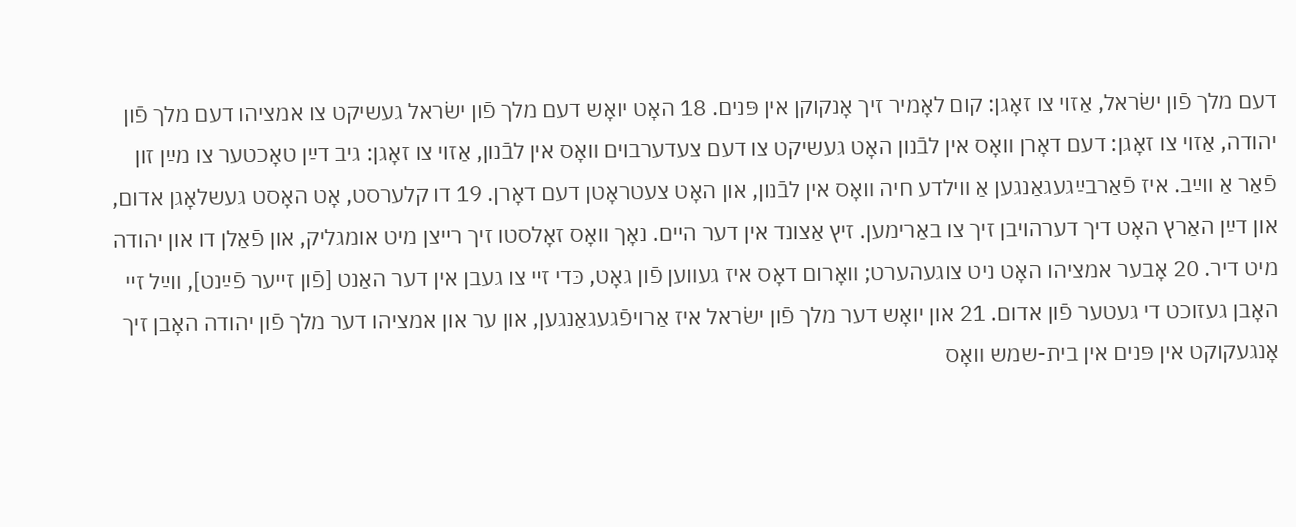דעם מלך פֿון ישׂראל, אַזױ צו זאָגן: קום לאָמיר זיך אָנקוקן אין פּנים. 18 האָט יואָש דעם מלך פֿון ישׂראל געשיקט צו אמציהו דעם מלך פֿון יהודה, אַזױ צו זאָגן: דעם דאָרן װאָס אין לבֿנון האָט געשיקט צו דעם צעדערבױם װאָס אין לבֿנון, אַזױ צו זאָגן: גיב דײַן טאָכטער צו מײַן זון פֿאַר אַ װײַב. איז פֿאַרבײַגעגאַנגען אַ װילדע חיה װאָס אין לבֿנון, און האָט צעטראָטן דעם דאָרן. 19 דו קלערסט, אָט האָסט געשלאָגן אדום, און דײַן האַרץ האָט דיך דערהױבן זיך צו באַרימען. זיץ אַצונד אין דער הײם. נאָך װאָס זאָלסטו זיך רײצן מיט אומגליק, און פֿאַלן דו און יהודה מיט דיר. 20 אָבער אמציהו האָט ניט צוגעהערט; װאָרום דאָס איז געװען פֿון גאָט, כּדי זײ צו געבן אין דער האַנט [פֿון זײער פֿײַנט], װײַל זײ האָבן געזוכט די געטער פֿון אדום. 21 און יואָש דער מלך פֿון ישׂראל איז אַרױפֿגעגאַנגען, און ער און אמציהו דער מלך פֿון יהודה האָבן זיך אָנגעקוקט אין פּנים אין בית-שמש װאָס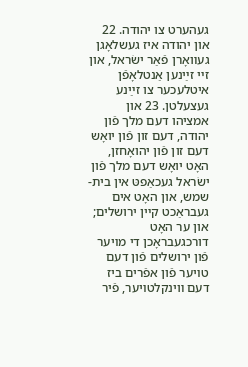געהערט צו יהודה. 22 און יהודה איז געשלאָגן געװאָרן פֿאַר ישׂראל, און זײ זײַנען אַנטלאָפֿן איטלעכער צו זײַנע געצעלטן. 23 און אמציהו דעם מלך פֿון יהודה, דעם זון פֿון יואָש דעם זון פֿון יהואָחזן, האָט יואָש דעם מלך פֿון ישׂראל געכאַפטּ אין בית-שמש, און האָט אים געבראַכט קײן ירושלים; און ער האָט דורכגעבראָכן די מױער פֿון ירושלים פֿון דעם טױער פֿון אפֿרים ביז דעם װינקלטױער, פֿיר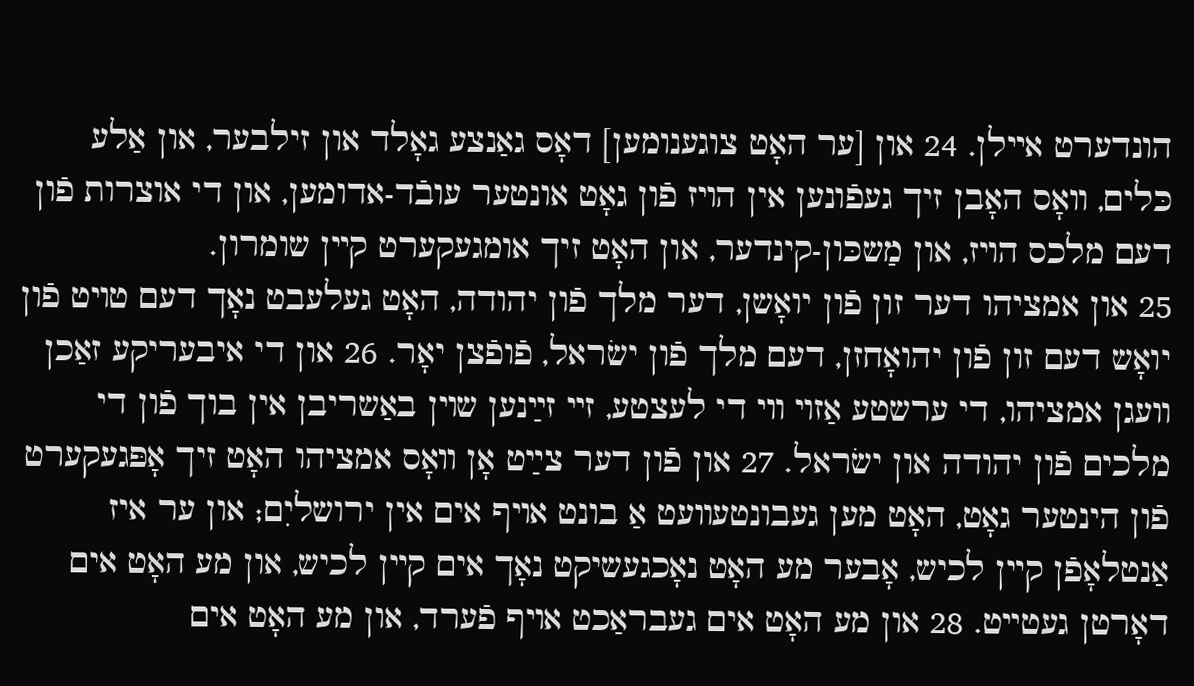הונדערט אײלן. 24 און [ער האָט צוגענומען] דאָס גאַנצע גאָלד און זילבער, און אַלע כּלים, װאָס האָבן זיך געפֿונען אין הױז פֿון גאָט אונטער עובֿד-אדומען, און די אוצרות פֿון דעם מלכס הױז, און מַשכּון-קינדער, און האָט זיך אומגעקערט קײן שומרון.
25 און אמציהו דער זון פֿון יואָשן, דער מלך פֿון יהודה, האָט געלעבט נאָך דעם טױט פֿון יואָש דעם זון פֿון יהואָחזן, דעם מלך פֿון ישׂראל, פֿופֿצן יאָר. 26 און די איבעריקע זאַכן װעגן אמציהו, די ערשטע אַזױ װי די לעצטע, זײ זײַנען שױן באַשריבן אין בוך פֿון די מלכים פֿון יהודה און ישׂראל. 27 און פֿון דער צײַט אָן װאָס אמציהו האָט זיך אָפּגעקערט פֿון הינטער גאָט, האָט מען געבונטעװעט אַ בונט אױף אים אין ירושליִם; און ער איז אַנטלאָפֿן קײן לכיש, אָבער מע האָט נאָכגעשיקט נאָך אים קײן לכיש, און מע האָט אים דאָרטן געטײט. 28 און מע האָט אים געבראַכט אױף פֿערד, און מע האָט אים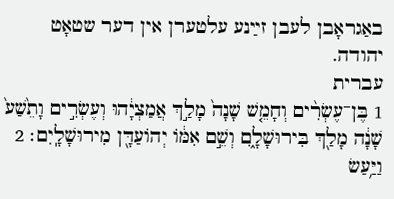באַגראָבן לעבן זײַנע עלטערן אין דער שטאָט יהודה.
עברית
1 בֶּן־עֶשְׂרִ֨ים וְחָמֵ֤שׁ שָׁנָה֙ מָלַ֣ךְ אֲמַצְיָ֔הוּ וְעֶשְׂרִ֣ים וָתֵ֙שַׁע֙ שָׁנָ֔ה מָלַ֖ךְ בִּירוּשָׁלָ֑͏ִם וְשֵׁ֣ם אִמּ֔וֹ יְהוֹעַדָּ֖ן מִירוּשָׁלָֽיִם׃ 2 וַיַּ֥עַשׂ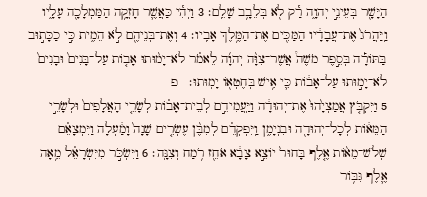הַיָּשָׁ֖ר בְּעֵינֵ֣י יְהוָ֑ה רַ֕ק לֹ֖א בְּלֵבָ֥ב שָׁלֵֽם׃ 3 וַיְהִ֕י כַּאֲשֶׁ֛ר חָזְקָ֥ה הַמַּמְלָכָ֖ה עָלָ֑יו וַֽיַּהֲרֹג֙ אֶת־עֲבָדָ֔יו הַמַּכִּ֖ים אֶת־הַמֶּ֥לֶךְ אָבִֽיו׃ 4 וְאֶת־בְּנֵיהֶ֖ם לֹ֣א הֵמִ֑ית כִּ֣י כַכָּת֣וּב בַּתּוֹרָ֡ה בְּסֵ֣פֶר מֹשֶׁה֩ אֲשֶׁר־צִוָּ֨ה יְהוָ֜ה לֵאמֹ֗ר לֹא־יָמ֨וּתוּ אָב֤וֹת עַל־בָּנִים֙ וּבָנִים֙ לֹא־יָמ֣וּתוּ עַל־אָב֔וֹת כִּ֛י אִ֥ישׁ בְּחֶטְא֖וֹ יָמֽוּתוּ׃   פ
5 וַיִּקְבֹּ֤ץ אֲמַצְיָ֙הוּ֙ אֶת־יְהוּדָ֔ה וַיַּֽעֲמִידֵ֣ם לְבֵית־אָב֗וֹת לְשָׂרֵ֤י הָאֲלָפִים֙ וּלְשָׂרֵ֣י הַמֵּא֔וֹת לְכָל־יְהוּדָ֖ה וּבִנְיָמִ֑ן וַֽיִּפְקְדֵ֗ם לְמִבֶּ֨ן עֶשְׂרִ֤ים שָׁנָה֙ וָמַ֔עְלָה וַיִּמְצָאֵ֗ם שְׁלֹשׁ־מֵא֨וֹת אֶ֤לֶף בָּחוּר֙ יוֹצֵ֣א צָבָ֔א אֹחֵ֖ז רֹ֥מַח וְצִנָּֽה׃ 6 וַיִּשְׂכֹּ֣ר מִיִּשְׂרָאֵ֗ל מֵ֥אָה אֶ֛לֶף גִּבּ֥וֹר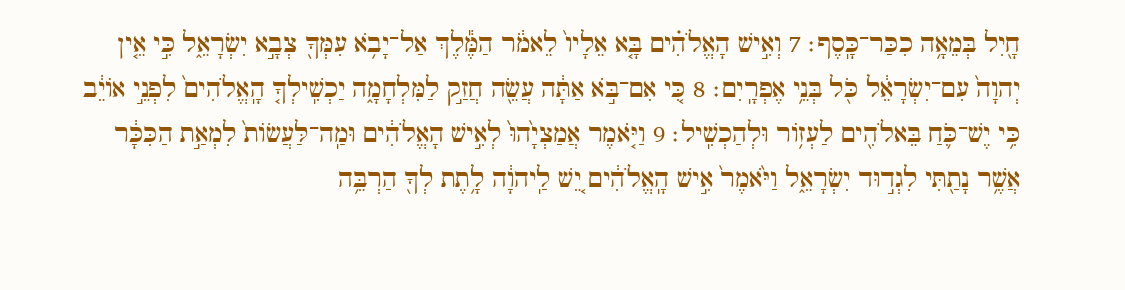חָ֖יִל בְּמֵאָ֥ה כִכַּר־כָּֽסֶף׃ 7 וְאִ֣ישׁ הָאֱלֹהִ֗ים בָּ֤א אֵלָיו֙ לֵאמֹ֔ר הַמֶּ֕לֶךְ אַל־יָבֹ֥א עִמְּךָ֖ צְבָ֣א יִשְׂרָאֵ֑ל כִּ֣י אֵ֤ין יְהוָה֙ עִם־יִשְׂרָאֵ֔ל כֹּ֖ל בְּנֵ֥י אֶפְרָֽיִם׃ 8 כִּ֚י אִם־בֹּ֣א אַתָּ֔ה עֲשֵׂ֖ה חֲזַ֣ק לַמִּלְחָמָ֑ה יַכְשִֽׁילְךָ֤ הָֽאֱלֹהִים֙ לִפְנֵ֣י אוֹיֵ֔ב כִּ֥י יֶשׁ־כֹּ֛חַ בֵּאלֹהִ֖ים לַעְז֥וֹר וּלְהַכְשִֽׁיל׃ 9 וַיֹּ֤אמֶר אֲמַצְיָ֙הוּ֙ לְאִ֣ישׁ הָאֱלֹהִ֔ים וּמַֽה־לַּעֲשׂוֹת֙ לִמְאַ֣ת הַכִּכָּ֔ר אֲשֶׁ֥ר נָתַ֖תִּי לִגְד֣וּד יִשְׂרָאֵ֑ל וַיֹּ֙אמֶר֙ אִ֣ישׁ הָֽאֱלֹהִ֔ים יֵ֚שׁ לַֽיהוָ֔ה לָ֥תֶת לְךָ֖ הַרְבֵּ֥ה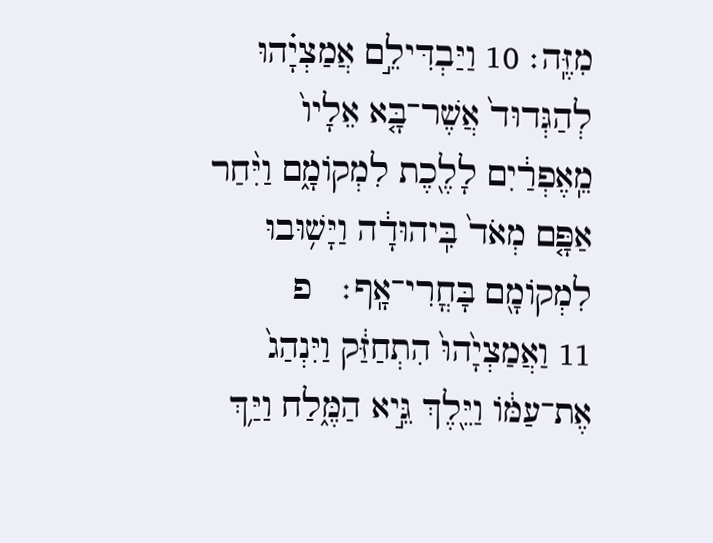מִזֶּֽה׃ 10 וַיַּבְדִּילֵ֣ם אֲמַצְיָ֗הוּ לְהַגְּדוּד֙ אֲשֶׁר־בָּ֤א אֵלָיו֙ מֵֽאֶפְרַ֔יִם לָלֶ֖כֶת לִמְקוֹמָ֑ם וַיִּ֨חַר אַפָּ֤ם מְאֹד֙ בִּֽיהוּדָ֔ה וַיָּשׁ֥וּבוּ לִמְקוֹמָ֖ם בָּחֳרִי־אָֽף׃   פ
11 וַאֲמַצְיָ֙הוּ֙ הִתְחַזַּ֔ק וַיִּנְהַג֙ אֶת־עַמּ֔וֹ וַיֵּ֖לֶךְ גֵּ֣יא הַמֶּ֑לַח וַיַּ֥ךְ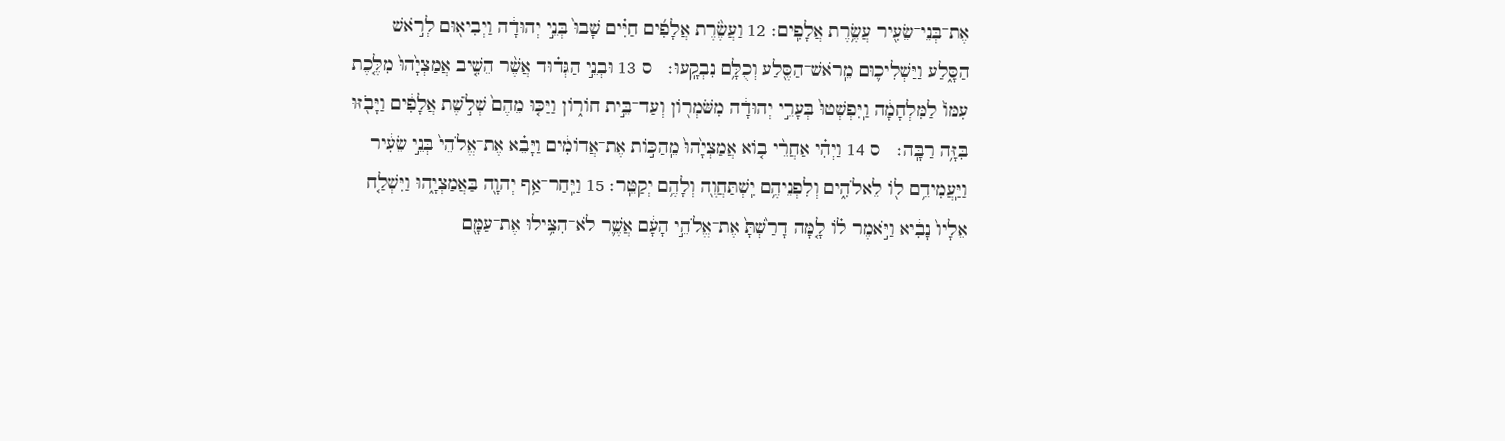אֶת־בְּנֵי־שֵׂעִ֖יר עֲשֶׂ֥רֶת אֲלָפִֽים׃ 12 וַעֲשֶׂ֨רֶת אֲלָפִ֜ים חַיִּ֗ים שָׁבוּ֙ בְּנֵ֣י יְהוּדָ֔ה וַיְבִיא֖וּם לְרֹ֣אשׁ הַסָּ֑לַע וַיַּשְׁלִיכ֛וּם מֵֽרֹאשׁ־הַסֶּ֖לַע וְכֻלָּ֥ם נִבְקָֽעוּ׃   ס 13 וּבְנֵ֣י הַגְּד֗וּד אֲשֶׁ֨ר הֵשִׁ֤יב אֲמַצְיָ֙הוּ֙ מִלֶּ֤כֶת עִמּוֹ֙ לַמִּלְחָמָ֔ה וַֽיִּפְשְׁטוּ֙ בְּעָרֵ֣י יְהוּדָ֔ה מִשֹּׁמְר֖וֹן וְעַד־בֵּ֣ית חוֹר֑וֹן וַיַּכּ֤וּ מֵהֶם֙ שְׁלֹ֣שֶׁת אֲלָפִ֔ים וַיָּבֹ֖זּוּ בִּזָּ֥ה רַבָּֽה׃   ס 14 וַיְהִ֗י אַחֲרֵ֨י ב֤וֹא אֲמַצְיָ֙הוּ֙ מֵֽהַכּ֣וֹת אֶת־אֲדוֹמִ֔ים וַיָּבֵ֗א אֶת־אֱלֹהֵי֙ בְּנֵ֣י שֵׂעִ֔יר וַיַּֽעֲמִידֵ֥ם ל֖וֹ לֵאלֹהִ֑ים וְלִפְנֵיהֶ֥ם יִֽשְׁתַּחֲוֶ֖ה וְלָהֶ֥ם יְקַטֵּֽר׃ 15 וַיִּֽחַר־אַ֥ף יְהוָ֖ה בַּאֲמַצְיָ֑הוּ וַיִּשְׁלַ֤ח אֵלָיו֙ נָבִ֔יא וַיֹּ֣אמֶר ל֗וֹ לָ֤מָּה דָרַ֙שְׁתָּ֙ אֶת־אֱלֹהֵ֣י הָעָ֔ם אֲשֶׁ֛ר לֹא־הִצִּ֥ילוּ אֶת־עַמָּ֖ם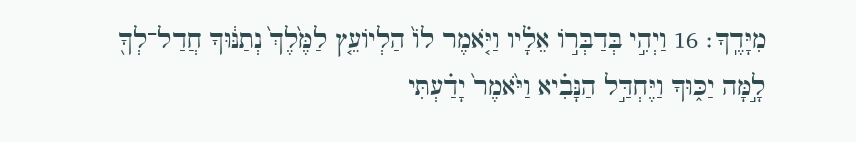מִיָּדֶֽךָ׃ 16 וַיְהִ֣י בְּדַבְּר֣וֹ אֵלָ֗יו וַיֹּ֤אמֶר לוֹ֙ הַלְיוֹעֵ֤ץ לַמֶּ֙לֶךְ֙ נְתַנּ֔וּךָ חֲדַל־לְךָ֖ לָ֣מָּה יַכּ֑וּךָ וַיֶּחְדַּ֣ל הַנָּבִ֗יא וַיֹּ֙אמֶר֙ יָדַ֗עְתִּי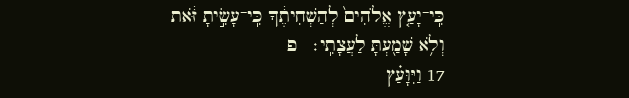כִּֽי־יָעַ֤ץ אֱלֹהִים֙ לְהַשְׁחִיתֶ֔ךָ כִּֽי־עָשִׂ֣יתָ זֹּ֔את וְלֹ֥א שָׁמַ֖עְתָּ לַעֲצָתִֽי׃   פ
17 וַיִּוָּעַ֗ץ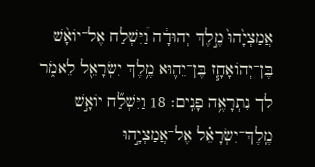אֲמַצְיָ֙הוּ֙ מֶ֣לֶךְ יְהוּדָ֔ה וַ֠יִּשְׁלַח אֶל־יוֹאָ֨שׁ בֶּן־יְהוֹאָחָ֧ז בֶּן־יֵה֛וּא מֶ֥לֶךְ יִשְׂרָאֵ֖ל לֵאמֹ֑ר לך נִתְרָאֶ֥ה פָנִֽים׃ 18 וַיִּשְׁלַ֞ח יוֹאָ֣שׁ מֶֽלֶךְ־יִשְׂרָאֵ֗ל אֶל־אֲמַצְיָ֣הוּ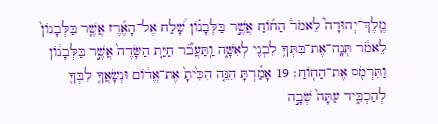מֶֽלֶךְ־יְהוּדָה֮ לֵאמֹר֒ הַח֜וֹחַ אֲשֶׁ֣ר בַּלְּבָנ֗וֹן שָׁ֠לַח אֶל־הָאֶ֜רֶז אֲשֶׁ֤ר בַּלְּבָנוֹן֙ לֵאמֹ֔ר תְּנָֽה־אֶת־בִּתְּךָ֥ לִבְנִ֖י לְאִשָּׁ֑ה וַֽתַּעֲבֹ֞ר חַיַּ֤ת הַשָּׂדֶה֙ אֲשֶׁ֣ר בַּלְּבָנ֔וֹן וַתִּרְמֹ֖ס אֶת־הַחֽוֹחַ׃ 19 אָמַ֗רְתָּ הִנֵּ֤ה הִכִּ֙יתָ֙ אֶת־אֱד֔וֹם וּנְשָׂאֲךָ֥ לִבְּךָ֖ לְהַכְבִּ֑יד עַתָּה֙ שְׁבָ֣ה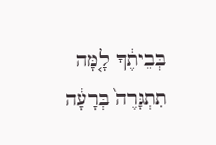בְּבֵיתֶ֔ךָ לָ֤מָּה תִתְגָּרֶה֙ בְּרָעָ֔ה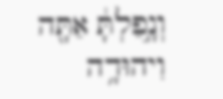וְנָ֣פַלְתָּ֔ אַתָּ֖ה וִיהוּדָ֥ה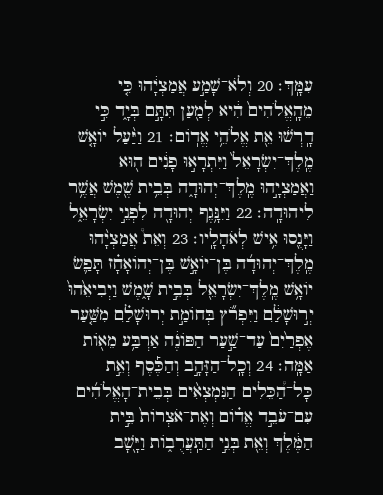עִמָּֽךְ׃ 20 וְלֹא־שָׁמַ֣ע אֲמַצְיָ֔הוּ כִּ֤י מֵהָֽאֱלֹהִים֙ הִ֔יא לְמַ֖עַן תִּתָּ֣ם בְּיָ֑ד כִּ֣י דָֽרְשׁ֔וּ אֵ֖ת אֱלֹהֵ֥י אֱדֽוֹם׃ 21 וַיַּ֨עַל יוֹאָ֤שׁ מֶֽלֶךְ־יִשְׂרָאֵל֙ וַיִּתְרָא֣וּ פָנִ֔ים ה֖וּא וַאֲמַצְיָ֣הוּ מֶֽלֶךְ־יְהוּדָ֑ה בְּבֵ֥ית שֶׁ֖מֶשׁ אֲשֶׁ֥ר לִיהוּדָֽה׃ 22 וַיִּנָּ֥גֶף יְהוּדָ֖ה לִפְנֵ֣י יִשְׂרָאֵ֑ל וַיָּנֻ֖סוּ אִ֥ישׁ לְאֹהָלָֽיו׃ 23 וְאֵת֩ אֲמַצְיָ֨הוּ מֶֽלֶךְ־יְהוּדָ֜ה בֶּן־יוֹאָ֣שׁ בֶּן־יְהוֹאָחָ֗ז תָּפַ֛שׂ יוֹאָ֥שׁ מֶֽלֶךְ־יִשְׂרָאֵ֖ל בְּבֵ֣ית שָׁ֑מֶשׁ וַיְבִיאֵ֙הוּ֙ יְר֣וּשָׁלִַ֔ם וַיִּפְרֹ֞ץ בְּחוֹמַ֣ת יְרוּשָׁלִַ֗ם מִשַּׁ֤עַר אֶפְרַ֙יִם֙ עַד־שַׁ֣עַר הַפּוֹנֶ֔ה אַרְבַּ֥ע מֵא֖וֹת אַמָּֽה׃ 24 וְכָֽל־הַזָּהָ֣ב וְהַכֶּ֡סֶף וְאֵ֣ת כָּל־הַ֠כֵּלִים הַנִּמְצְאִ֨ים בְּבֵית־הָאֱלֹהִ֜ים עִם־עֹבֵ֣ד אֱד֗וֹם וְאֶת־אֹצְרוֹת֙ בֵּ֣ית הַמֶּ֔לֶךְ וְאֵ֖ת בְּנֵ֣י הַתַּֽעֲרֻב֑וֹת וַיָּ֖שָׁב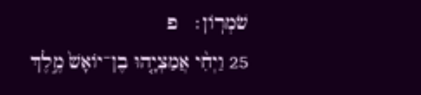שֹׁמְרֽוֹן׃   פ
25 וַיְחִ֨י אֲמַצְיָ֤הוּ בֶן־יוֹאָשׁ֙ מֶ֣לֶךְ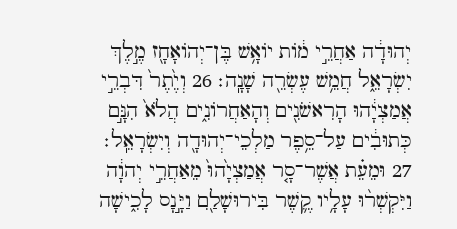יְהוּדָ֔ה אַחֲרֵ֣י מ֔וֹת יוֹאָ֥שׁ בֶּן־יְהוֹאָחָ֖ז מֶ֣לֶךְ יִשְׂרָאֵ֑ל חֲמֵ֥שׁ עֶשְׂרֵ֖ה שָׁנָֽה׃ 26 וְיֶ֙תֶר֙ דִּבְרֵ֣י אֲמַצְיָ֔הוּ הָרִאשֹׁנִ֖ים וְהָאַחֲרוֹנִ֑ים הֲלֹא֙ הִנָּ֣ם כְּתוּבִ֔ים עַל־סֵ֥פֶר מַלְכֵי־יְהוּדָ֖ה וְיִשְׂרָאֵֽל׃ 27 וּמֵעֵ֗ת אֲשֶׁר־סָ֤ר אֲמַצְיָ֙הוּ֙ מֵאַחֲרֵ֣י יְהוָ֔ה וַיִּקְשְׁר֨וּ עָלָ֥יו קֶ֛שֶׁר בִּירוּשָׁלַ֖͏ִם וַיָּ֣נָס לָכִ֑ישָׁה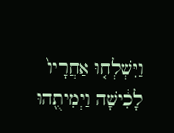וַיִּשְׁלְח֤וּ אַחֲרָיו֙ לָכִ֔ישָׁה וַיְמִיתֻ֖הוּ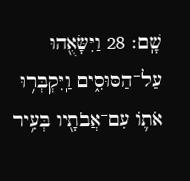שָֽׁם׃ 28 וַיִּשָּׂאֻ֖הוּ עַל־הַסּוּסִ֑ים וַֽיִּקְבְּר֥וּ אֹת֛וֹ עִם־אֲבֹתָ֖יו בְּעִ֥יר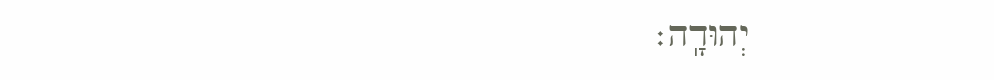יְהוּדָֽה׃